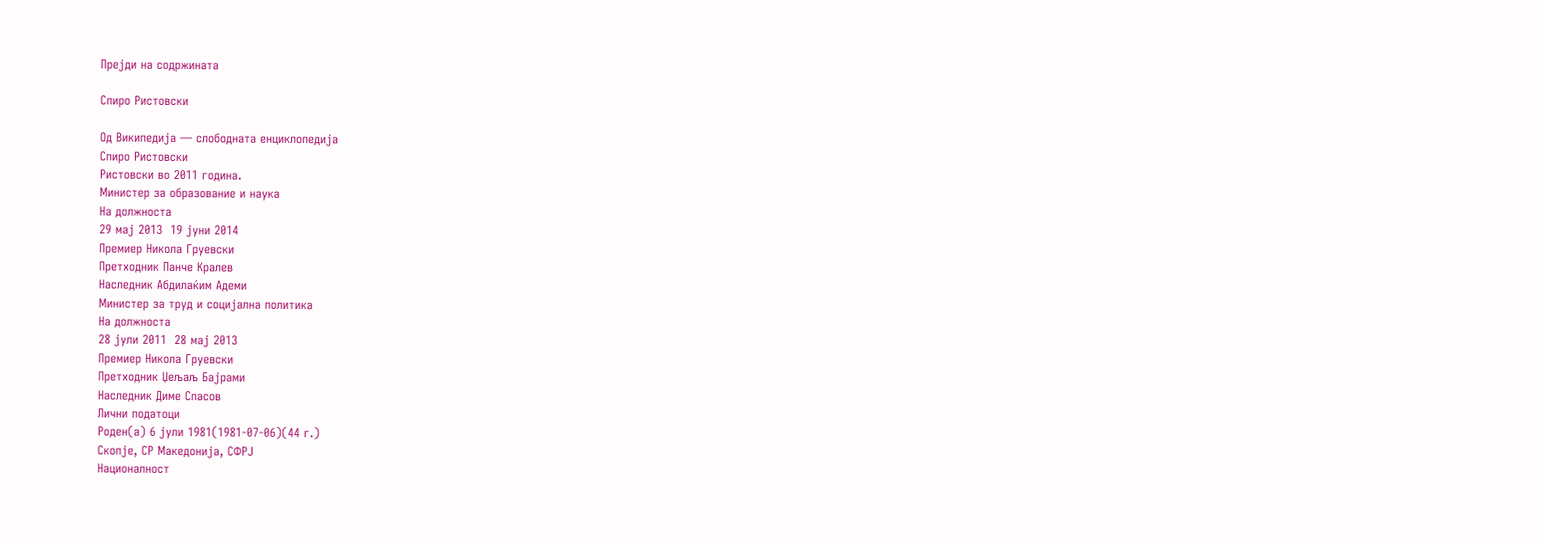Прејди на содржината

Спиро Ристовски

Од Википедија — слободната енциклопедија
Спиро Ристовски
Ристовски во 2011 година.
Министер за образование и наука
На должноста
29 мај 2013  19 јуни 2014
Премиер Никола Груевски
Претходник Панче Кралев
Наследник Абдилаќим Адеми
Министер за труд и социјална политика
На должноста
28 јули 2011  28 мај 2013
Премиер Никола Груевски
Претходник Џељаљ Бајрами
Наследник Диме Спасов
Лични податоци
Роден(а) 6 јули 1981(1981-07-06)(44 г.)
Скопје, СР Македонија, СФРЈ
Националност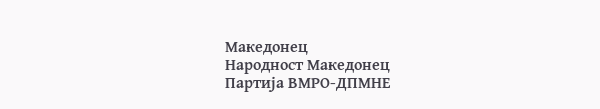Македонец
Народност Македонец
Партија ВМРО-ДПМНЕ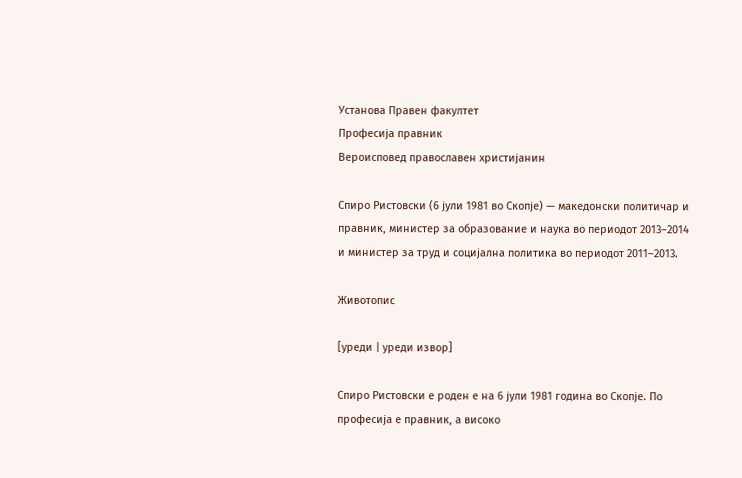Установа Правен факултет
Професија правник
Вероисповед православен христијанин

Спиро Ристовски (6 јули 1981 во Скопје) — македонски политичар и правник, министер за образование и наука во периодот 2013–2014 и министер за труд и социјална политика во периодот 2011–2013.

Животопис

[уреди | уреди извор]

Спиро Ристовски е роден е на 6 јули 1981 година во Скопје. По професија е правник, а високо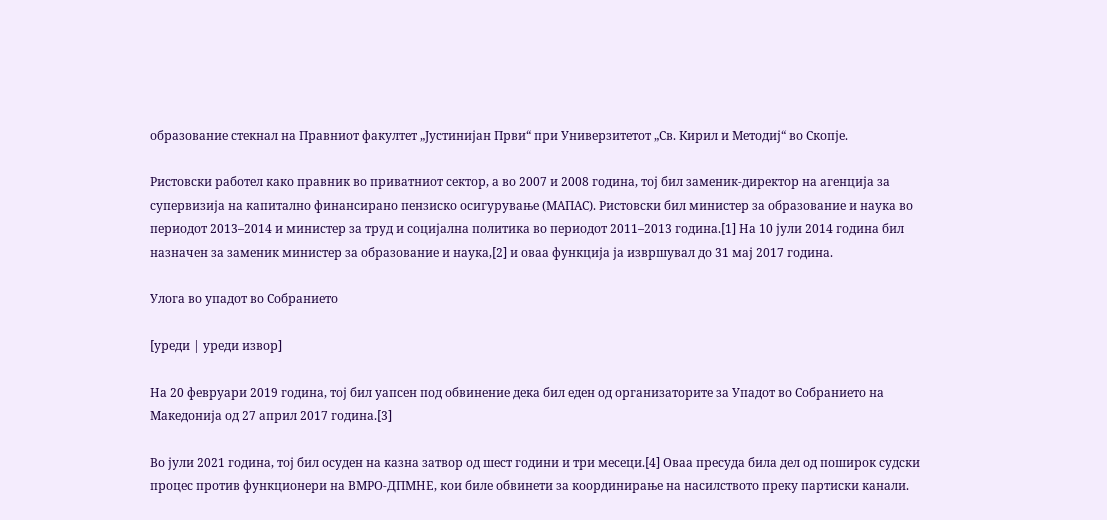образование стекнал на Правниот факултет „Јустинијан Први“ при Универзитетот „Св. Кирил и Методиј“ во Скопје.

Ристовски работел како правник во приватниот сектор, а во 2007 и 2008 година, тој бил заменик-директор на агенција за супервизија на капитално финансирано пензиско осигурување (МАПАС). Ристовски бил министер за образование и наука во периодот 2013–2014 и министер за труд и социјална политика во периодот 2011–2013 година.[1] На 10 јули 2014 година бил назначен за заменик министер за образование и наука,[2] и оваа функција ја извршувал до 31 мај 2017 година.

Улога во упадот во Собранието

[уреди | уреди извор]

На 20 февруари 2019 година, тој бил уапсен под обвинение дека бил еден од организаторите за Упадот во Собранието на Македонија од 27 април 2017 година.[3]

Во јули 2021 година, тој бил осуден на казна затвор од шест години и три месеци.[4] Оваа пресуда била дел од поширок судски процес против функционери на ВМРО-ДПМНЕ, кои биле обвинети за координирање на насилството преку партиски канали.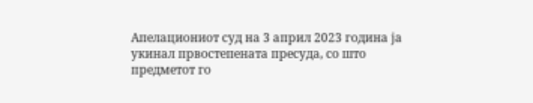Апелациониот суд на 3 април 2023 година ја укинал првостепената пресуда, со што предметот го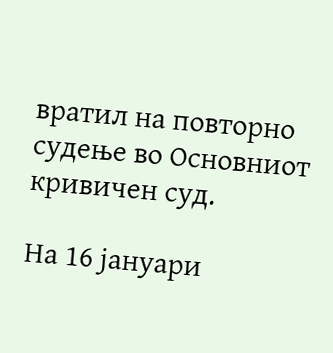вратил на повторно судење во Основниот кривичен суд.

На 16 јануари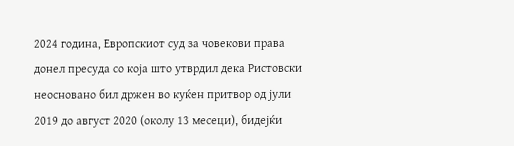2024 година, Европскиот суд за човекови права донел пресуда со која што утврдил дека Ристовски неосновано бил држен во куќен притвор од јули 2019 до август 2020 (околу 13 месеци), бидејќи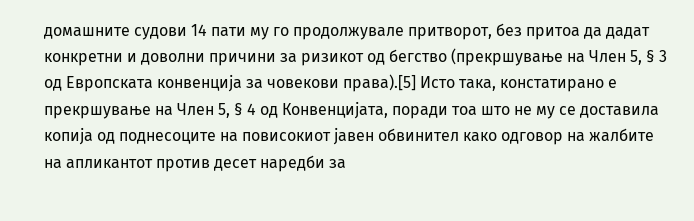домашните судови 14 пати му го продолжувале притворот, без притоа да дадат конкретни и доволни причини за ризикот од бегство (прекршување на Член 5, § 3 од Европската конвенција за човекови права).[5] Исто така, констатирано е прекршување на Член 5, § 4 од Конвенцијата, поради тоа што не му се доставила копија од поднесоците на повисокиот јавен обвинител како одговор на жалбите на апликантот против десет наредби за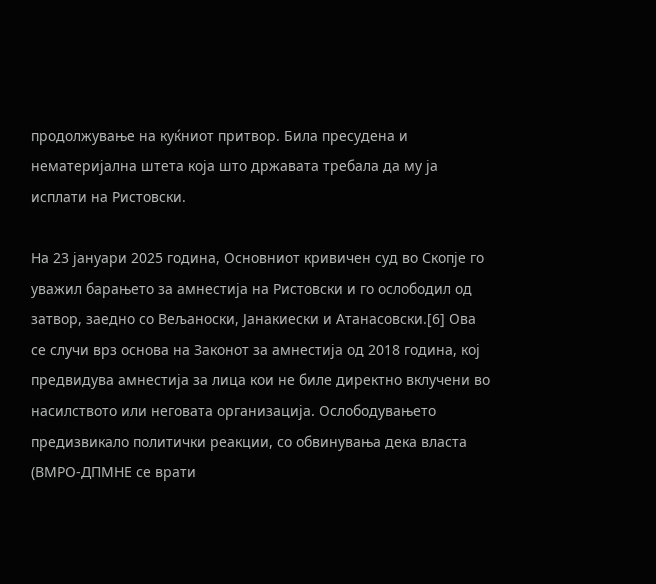продолжување на куќниот притвор. Била пресудена и нематеријална штета која што државата требала да му ја исплати на Ристовски.

На 23 јануари 2025 година, Основниот кривичен суд во Скопје го уважил барањето за амнестија на Ристовски и го ослободил од затвор, заедно со Вељаноски, Јанакиески и Атанасовски.[6] Ова се случи врз основа на Законот за амнестија од 2018 година, кој предвидува амнестија за лица кои не биле директно вклучени во насилството или неговата организација. Ослободувањето предизвикало политички реакции, со обвинувања дека власта (ВМРО-ДПМНЕ се врати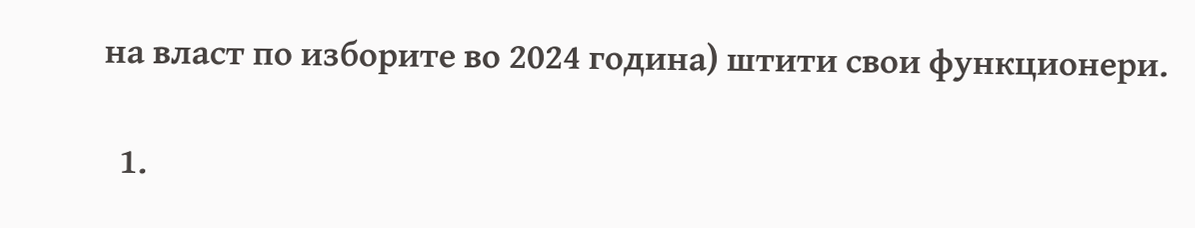на власт по изборите во 2024 година) штити свои функционери.

  1.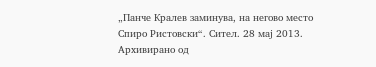„Панче Кралев заминува, на негово место Спиро Ристовски“. Сител. 28 мај 2013. Архивирано од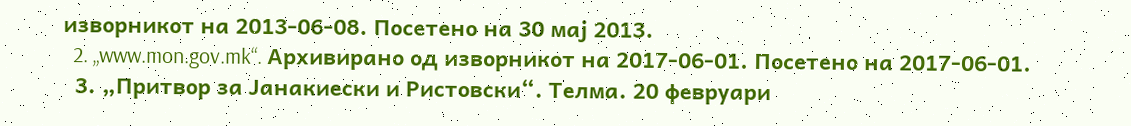изворникот на 2013-06-08. Посетено на 30 мај 2013.
  2. „www.mon.gov.mk“. Архивирано од изворникот на 2017-06-01. Посетено на 2017-06-01.
  3. „Притвор за Јанакиески и Ристовски“. Телма. 20 февруари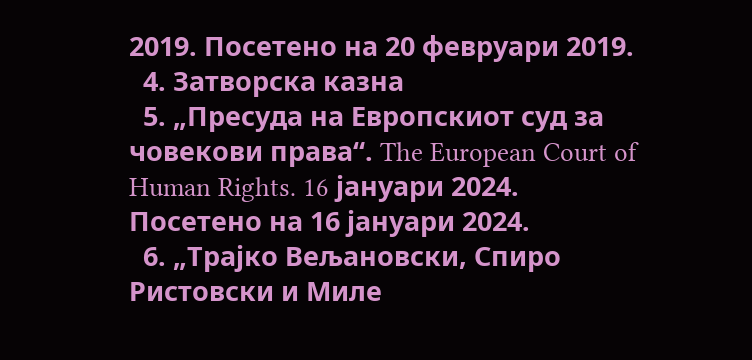2019. Посетено на 20 февруари 2019.
  4. Затворска казна
  5. „Пресуда на Европскиот суд за човекови права“. The European Court of Human Rights. 16 јануари 2024. Посетено на 16 јануари 2024.
  6. „Трајко Вељановски, Спиро Ристовски и Миле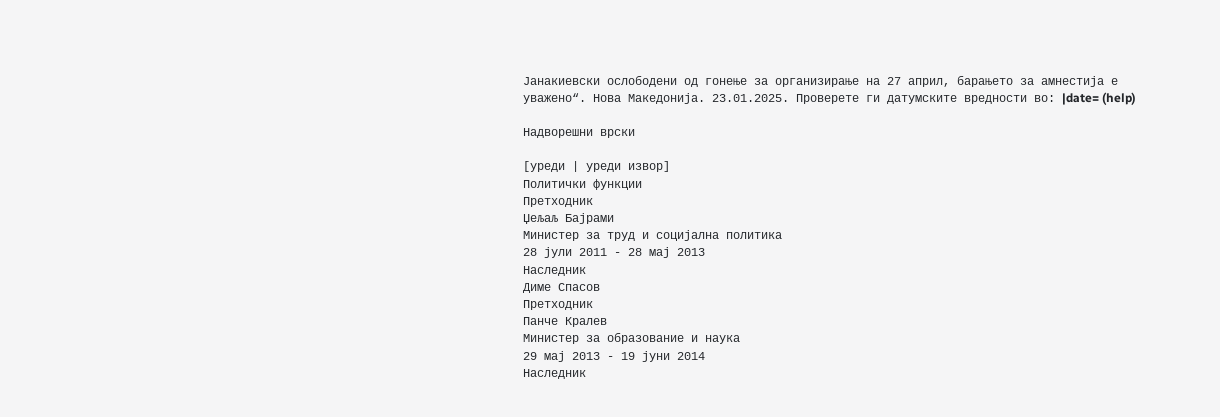Јанакиевски ослободени од гонење за организирање на 27 април, барањето за амнестија е уважено“. Нова Македонија. 23.01.2025. Проверете ги датумските вредности во: |date= (help)

Надворешни врски

[уреди | уреди извор]
Политички функции
Претходник
Џељаљ Бајрами
Министер за труд и социјална политика
28 јули 2011 - 28 мај 2013
Наследник
Диме Спасов
Претходник
Панче Кралев
Министер за образование и наука
29 мај 2013 - 19 јуни 2014
Наследник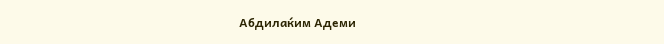Абдилаќим Адеми